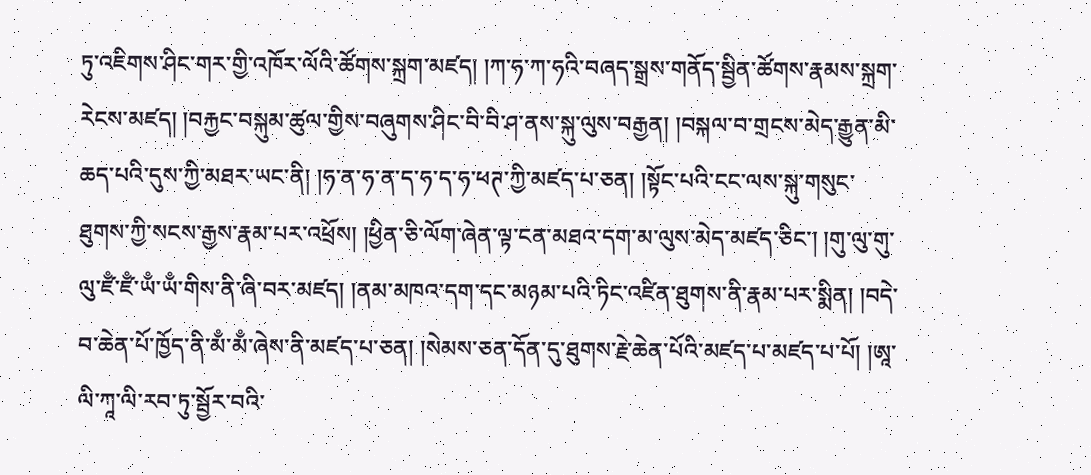ཏུ་འཇིགས་ཤིང་གར་གྱི་འཁོར་ལོའི་ཚོགས་སྐྲག་མཛད། །ཀ་ཧ་ཀ་ཧའི་བཞད་སྒྲས་གནོད་སྦྱིན་ཚོགས་རྣམས་སྐྲག་རེངས་མཛད། །བརྐྱང་བསྐུམ་ཚུལ་གྱིས་བཞུགས་ཤིང་བི་བི་ཤ་ནས་སྐུ་ལུས་བརྒྱན། །བསྐལ་བ་གྲངས་མེད་རྒྱུན་མི་ཆད་པའི་དུས་ཀྱི་མཐར་ཡང་ནི། །ཧ་ན་ཧ་ན་ད་ཧ་ད་ཧ་ཕཊ་ཀྱི་མཛད་པ་ཅན། །སྟོང་པའི་ངང་ལས་སྐུ་གསུང་ཐུགས་ཀྱི་སངས་རྒྱས་རྣམ་པར་འཕྲོས། །ཕྱིན་ཅི་ལོག་ཞེན་ལྟ་ངན་མཐའ་དག་མ་ལུས་མེད་མཛད་ཅིང་། །གུ་ལུ་གུ་ལུ་ཛྃ་ཛྃ་ཡྃ་ཡྃ་གིས་ནི་ཞི་བར་མཛད། །ནམ་མཁའ་དག་དང་མཉམ་པའི་ཏིང་འཛིན་ཐུགས་ནི་རྣམ་པར་སྨིན། །བདེ་བ་ཆེན་པོ་ཁྱོད་ནི་མྃ་མྃ་ཞེས་ནི་མཛད་པ་ཅན། །སེམས་ཅན་དོན་དུ་ཐུགས་རྗེ་ཆེན་པོའི་མཛད་པ་མཛད་པ་པོ། །ཨཱ་ལི་ཀཱ་ལི་རབ་ཏུ་སྦྱོར་བའི་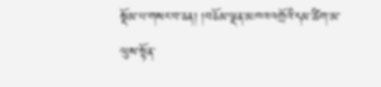སྡོམ་པ་གསང་བ་ཅན། །བཅོམ་ལྡན་མཁའ་འགྲོའི་དམ་ཚིག་མ་ལུས་སྟོན་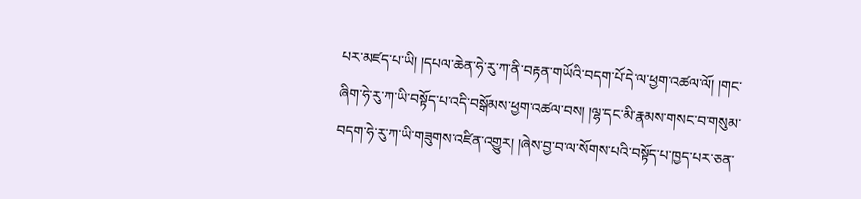པར་མཛད་པ་ཡི། །དཔལ་ཆེན་ཧེ་རུ་ཀ་ནི་བརྟན་གཡོའི་བདག་པོ་དེ་ལ་ཕྱག་འཚལ་ལོ། །གང་ཞིག་ཧེ་རུ་ཀ་ཡི་བསྟོད་པ་འདི་བསྒོམས་ཕྱག་འཚལ་བས། །ལྷ་དང་མི་རྣམས་གསང་བ་གསུམ་བདག་ཧེ་རུ་ཀ་ཡི་གཟུགས་འཛིན་འགྱུར། །ཞེས་བྱ་བ་ལ་སོགས་པའི་བསྟོད་པ་ཁྱད་པར་ཅན་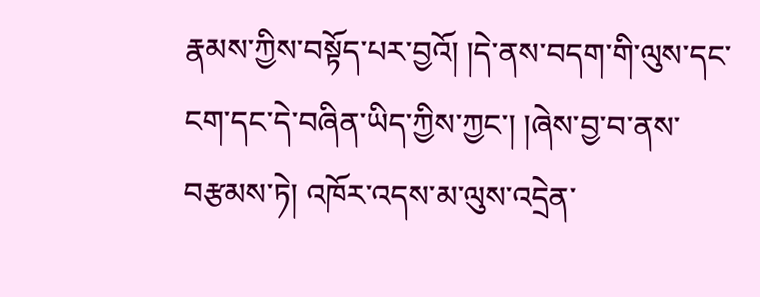རྣམས་ཀྱིས་བསྟོད་པར་བྱའོ། །དེ་ནས་བདག་གི་ལུས་དང་ངག་དང་དེ་བཞིན་ཡིད་ཀྱིས་ཀྱང་། །ཞེས་བྱ་བ་ནས་བརྩམས་ཏེ། འཁོར་འདས་མ་ལུས་འདྲེན་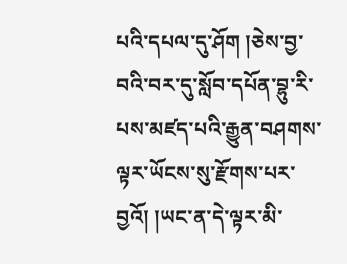པའི་དཔལ་དུ་ཤོག །ཅེས་བྱ་བའི་བར་དུ་སློབ་དཔོན་བྷུ་རི་པས་མཛད་པའི་རྒྱུན་བཤགས་ལྟར་ཡོངས་སུ་རྫོགས་པར་བྱའོ། །ཡང་ན་དེ་ལྟར་མི་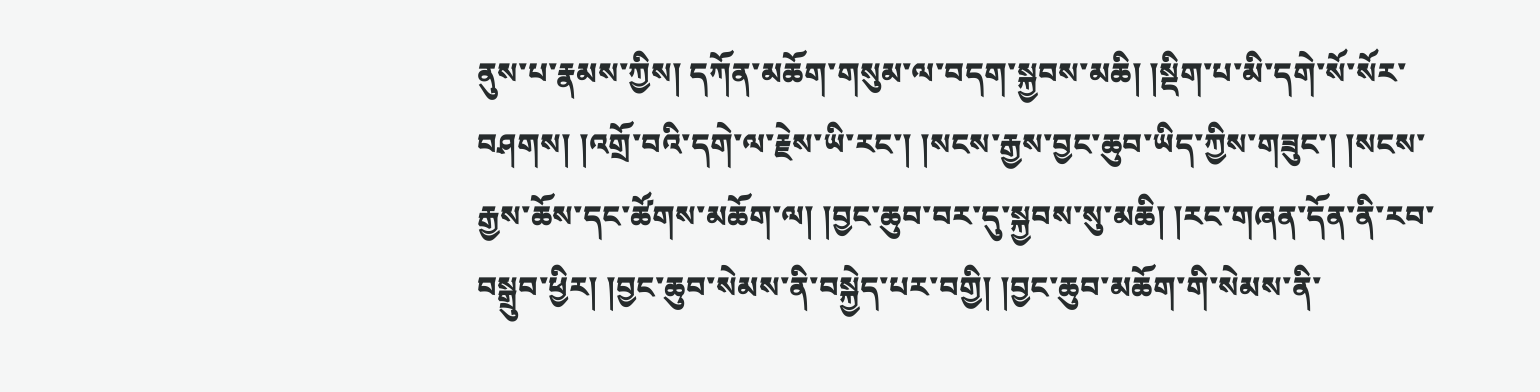ནུས་པ་རྣམས་ཀྱིས། དཀོན་མཆོག་གསུམ་ལ་བདག་སྐྱབས་མཆི། །སྡིག་པ་མི་དགེ་སོ་སོར་བཤགས། །འགྲོ་བའི་དགེ་ལ་རྗེས་ཡི་རང་། །སངས་རྒྱས་བྱང་ཆུབ་ཡིད་ཀྱིས་གཟུང་། །སངས་རྒྱས་ཆོས་དང་ཚོགས་མཆོག་ལ། །བྱང་ཆུབ་བར་དུ་སྐྱབས་སུ་མཆི། །རང་གཞན་དོན་ནི་རབ་བསྒྲུབ་ཕྱིར། །བྱང་ཆུབ་སེམས་ནི་བསྐྱེད་པར་བགྱི། །བྱང་ཆུབ་མཆོག་གི་སེམས་ནི་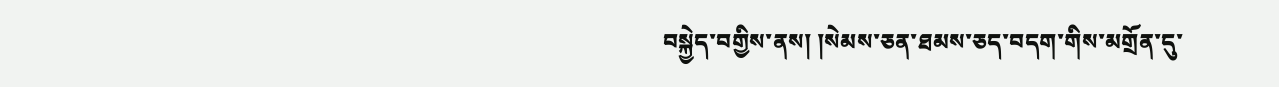བསྐྱེད་བགྱིས་ནས། །སེམས་ཅན་ཐམས་ཅད་བདག་གིས་མགྲོན་དུ་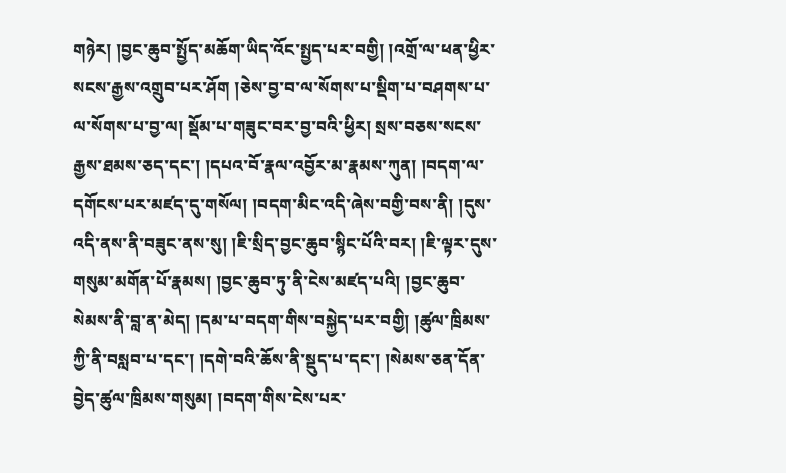གཉེར། །བྱང་ཆུབ་སྤྱོད་མཆོག་ཡིད་འོང་སྤྱད་པར་བགྱི། །འགྲོ་ལ་ཕན་ཕྱིར་སངས་རྒྱས་འགྲུབ་པར་ཤོག །ཅེས་བྱ་བ་ལ་སོགས་པ་སྡིག་པ་བཤགས་པ་ལ་སོགས་པ་བྱ་ལ། སྡོམ་པ་གཟུང་བར་བྱ་བའི་ཕྱིར། སྲས་བཅས་སངས་རྒྱས་ཐམས་ཅད་དང་། །དཔའ་བོ་རྣལ་འབྱོར་མ་རྣམས་ཀུན། །བདག་ལ་དགོངས་པར་མཛད་དུ་གསོལ། །བདག་མིང་འདི་ཞེས་བགྱི་བས་ནི། །དུས་འདི་ནས་ནི་བཟུང་ནས་སུ། །ཇི་སྲིད་བྱང་ཆུབ་སྙིང་པོའི་བར། །ཇི་ལྟར་དུས་གསུམ་མགོན་པོ་རྣམས། །བྱང་ཆུབ་ཏུ་ནི་ངེས་མཛད་པའི། །བྱང་ཆུབ་སེམས་ནི་བླ་ན་མེད། །དམ་པ་བདག་གིས་བསྐྱེད་པར་བགྱི། །ཚུལ་ཁྲིམས་ཀྱི་ནི་བསླབ་པ་དང་། །དགེ་བའི་ཆོས་ནི་སྡུད་པ་དང་། །སེམས་ཅན་དོན་བྱེད་ཚུལ་ཁྲིམས་གསུམ། །བདག་གིས་ངེས་པར་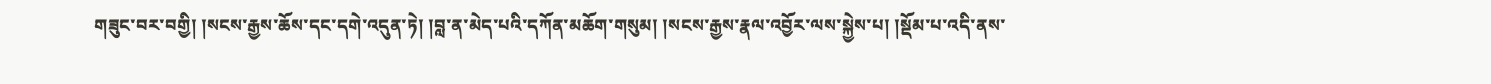གཟུང་བར་བགྱི། །སངས་རྒྱས་ཆོས་དང་དགེ་འདུན་ཏེ། །བླ་ན་མེད་པའི་དཀོན་མཆོག་གསུམ། །སངས་རྒྱས་རྣལ་འབྱོར་ལས་སྐྱེས་པ། །སྡོམ་པ་འདི་ནས་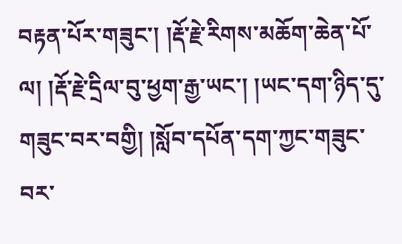བརྟན་པོར་གཟུང་། །རྡོ་རྗེ་རིགས་མཆོག་ཆེན་པོ་ལ། །རྡོ་རྗེ་དྲིལ་བུ་ཕྱག་རྒྱ་ཡང་། །ཡང་དག་ཉིད་དུ་གཟུང་བར་བགྱི། །སློབ་དཔོན་དག་ཀྱང་གཟུང་བར་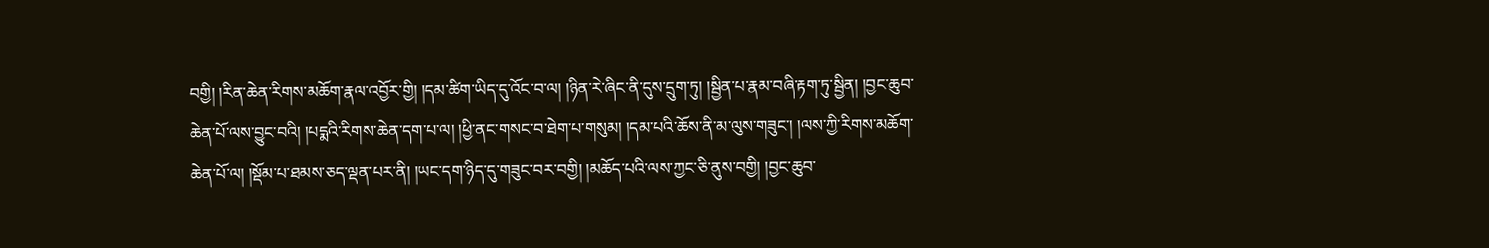བགྱི། །རིན་ཆེན་རིགས་མཆོག་རྣལ་འབྱོར་གྱི། །དམ་ཚིག་ཡིད་དུ་འོང་བ་ལ། །ཉིན་རེ་ཞིང་ནི་དུས་དྲུག་ཏུ། །སྦྱིན་པ་རྣམ་བཞི་རྟག་ཏུ་སྦྱིན། །བྱང་ཆུབ་ཆེན་པོ་ལས་བྱུང་བའི། །པདྨའི་རིགས་ཆེན་དག་པ་ལ། །ཕྱི་ནང་གསང་བ་ཐེག་པ་གསུམ། །དམ་པའི་ཆོས་ནི་མ་ལུས་གཟུང་། །ལས་ཀྱི་རིགས་མཆོག་ཆེན་པོ་ལ། །སྡོམ་པ་ཐམས་ཅད་ལྡན་པར་ནི། །ཡང་དག་ཉིད་དུ་གཟུང་བར་བགྱི། །མཆོད་པའི་ལས་ཀྱང་ཅི་ནུས་བགྱི། །བྱང་ཆུབ་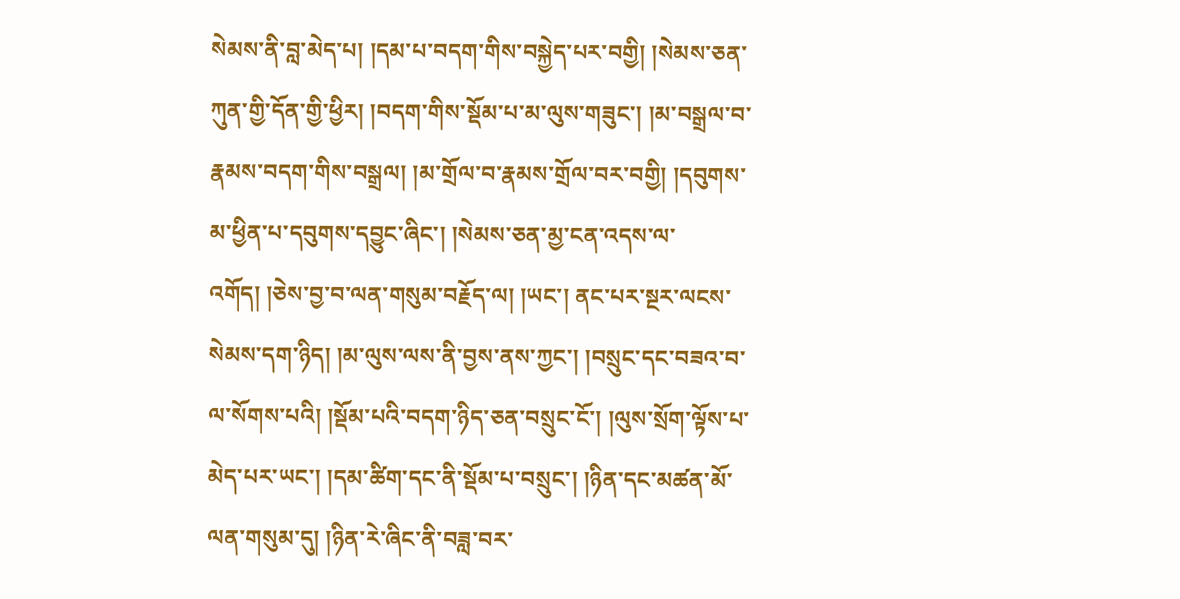སེམས་ནི་བླ་མེད་པ། །དམ་པ་བདག་གིས་བསྐྱེད་པར་བགྱི། །སེམས་ཅན་ཀུན་གྱི་དོན་གྱི་ཕྱིར། །བདག་གིས་སྡོམ་པ་མ་ལུས་གཟུང་། །མ་བསྒྲལ་བ་རྣམས་བདག་གིས་བསྒྲལ། །མ་གྲོལ་བ་རྣམས་གྲོལ་བར་བགྱི། །དབུགས་མ་ཕྱིན་པ་དབུགས་དབྱུང་ཞིང་། །སེམས་ཅན་མྱ་ངན་འདས་ལ་འགོད། །ཅེས་བྱ་བ་ལན་གསུམ་བརྗོད་ལ། །ཡང་། ནང་པར་སྔར་ལངས་སེམས་དག་ཉིད། །མ་ལུས་ལས་ནི་བྱས་ནས་ཀྱང་། །བསྲུང་དང་བཟའ་བ་ལ་སོགས་པའི། །སྡོམ་པའི་བདག་ཉིད་ཅན་བསྲུང་ངོ་། །ལུས་སྲོག་ལྟོས་པ་མེད་པར་ཡང་། །དམ་ཚིག་དང་ནི་སྡོམ་པ་བསྲུང་། །ཉིན་དང་མཚན་མོ་ལན་གསུམ་དུ། །ཉིན་རེ་ཞིང་ནི་བཟླ་བར་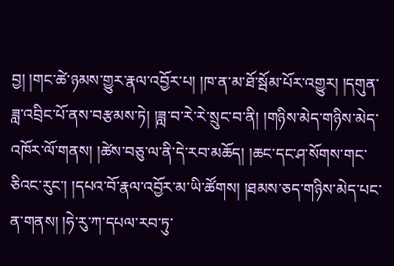བྱ། །གང་ཚེ་ཉམས་གྱུར་རྣལ་འབྱོར་པ། །ཁ་ན་མ་ཐོ་སྦོམ་པོར་འགྱུར། །དགུན་ཟླ་འབྲིང་པོ་ནས་བརྩམས་ཏེ། །ཟླ་བ་རེ་རེ་སྲུང་བ་ནི། །གཉིས་མེད་གཉིས་མེད་འཁོར་ལོ་གནས། །ཚེས་བཅུ་ལ་ནི་དེ་རབ་མཆོད། །ཆང་དང་ཤ་སོགས་གང་ཅིའང་རུང་། །དཔའ་བོ་རྣལ་འབྱོར་མ་ཡི་ཚོགས། །ཐམས་ཅད་གཉིས་མེད་པང་ན་གནས། །ཧེ་རུ་ཀ་དཔལ་རབ་ཏུ་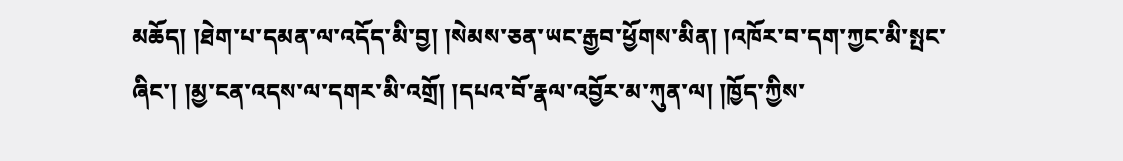མཆོད། །ཐེག་པ་དམན་ལ་འདོད་མི་བྱ། །སེམས་ཅན་ཡང་རྒྱབ་ཕྱོགས་མིན། །འཁོར་བ་དག་ཀྱང་མི་སྤང་ཞིང་། །མྱ་ངན་འདས་ལ་དགར་མི་འགྲོ། །དཔའ་བོ་རྣལ་འབྱོར་མ་ཀུན་ལ། །ཁྱོད་ཀྱིས་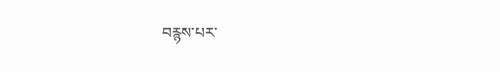བརྙས་པར་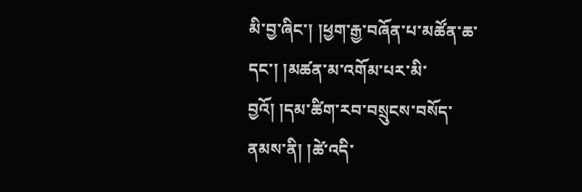མི་བྱ་ཞིང་། །ཕྱག་རྒྱ་བཞོན་པ་མཚོན་ཆ་དང་། །མཚན་མ་འགོམ་པར་མི་བྱའོ། །དམ་ཚིག་རབ་བསྲུངས་བསོད་ནམས་ནི། །ཚེ་འདི་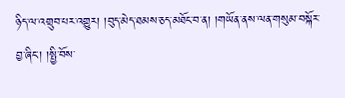ཉིད་ལ་འགྲུབ་པར་འགྱུར། །བུད་མེད་ཐམས་ཅད་མཐོང་བ་ན། །གཡོན་ནས་ལན་གསུམ་བསྐོར་བྱ་ཞིང་། །སྤྱི་བོས་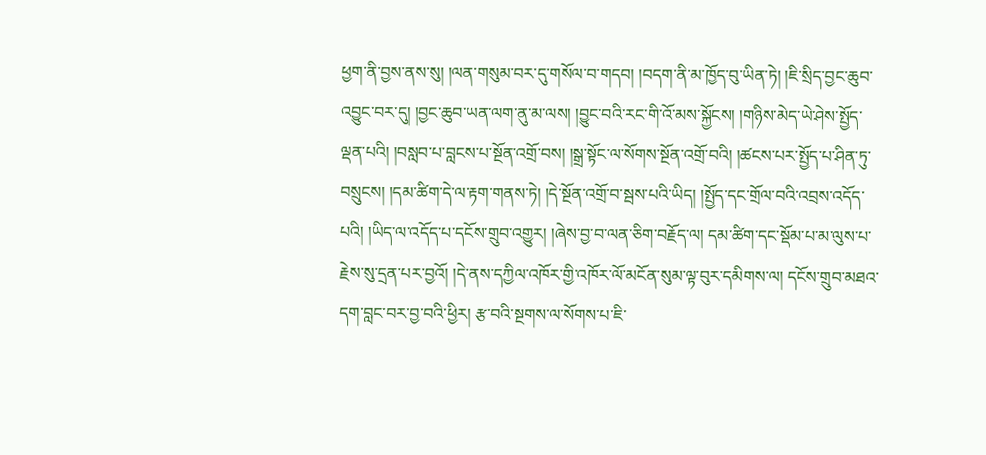ཕྱག་ནི་བྱས་ནས་སུ། །ལན་གསུམ་བར་དུ་གསོལ་བ་གདབ། །བདག་ནི་མ་ཁྱོད་བུ་ཡིན་ཏེ། །ཇི་སྲིད་བྱང་ཆུབ་འབྱུང་བར་དུ། །བྱང་ཆུབ་ཡན་ལག་ནུ་མ་ལས། །བྱུང་བའི་རང་གི་འོ་མས་སྐྱོངས། །གཉིས་མེད་ཡེ་ཤེས་སྤྱོད་ལྡན་པའི། །བསླབ་པ་བླངས་པ་སྔོན་འགྲོ་བས། །སྒྲ་སྟོང་ལ་སོགས་སྔོན་འགྲོ་བའི། །ཚངས་པར་སྤྱོད་པ་ཤིན་ཏུ་བསྲུངས། །དམ་ཚིག་དེ་ལ་རྟག་གནས་ཏེ། །དེ་སྔོན་འགྲོ་བ་སྦས་པའི་ཡིད། །སྤྱོད་དང་གྲོལ་བའི་འབྲས་འདོད་པའི། །ཡིད་ལ་འདོད་པ་དངོས་གྲུབ་འགྱུར། །ཞེས་བྱ་བ་ལན་ཅིག་བརྗོད་ལ། དམ་ཚིག་དང་སྡོམ་པ་མ་ལུས་པ་རྗེས་སུ་དྲན་པར་བྱའོ། །དེ་ནས་དཀྱིལ་འཁོར་གྱི་འཁོར་ལོ་མངོན་སུམ་ལྟ་བུར་དམིགས་ལ། དངོས་གྲུབ་མཐའ་དག་བླང་བར་བྱ་བའི་ཕྱིར། རྩ་བའི་སྔགས་ལ་སོགས་པ་ཇི་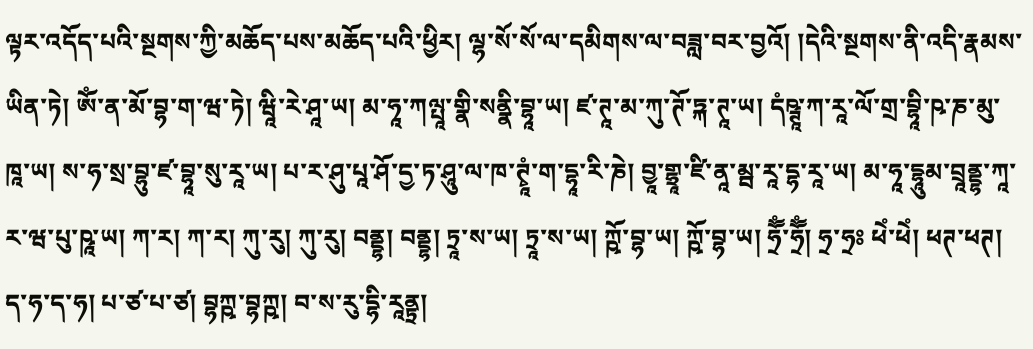ལྟར་འདོད་པའི་སྔགས་ཀྱི་མཆོད་པས་མཆོད་པའི་ཕྱིར། ལྷ་སོ་སོ་ལ་དམིགས་ལ་བཟླ་བར་བྱའོ། །དེའི་སྔགས་ནི་འདི་རྣམས་ཡིན་ཏེ། ཨོཾ་ན་མོ་བྷ་ག་ཝ་ཏེ། ཝཱི་རེ་ཤཱ་ཡ། མ་ཧཱ་ཀལྤཱ་གྣི་སནྣི་བྷཱ་ཡ། ཛ་ཊཱ་མ་ཀུ་ཊོ་ཏྐ་ཊཱ་ཡ། དཾཥྚཱ་ཀ་རཱ་ལོ་གྲ་བྷཱི་ཥ་ཎ་མུ་ཁཱ་ཡ། ས་ཧ་སྲ་བྷུ་ཛ་བྷཱ་སུ་རཱ་ཡ། པ་ར་ཤུ་པཱ་ཤོ་དྱ་ཏ་ཤཱུ་ལ་ཁ་ཊྭཱཾ་ག་དྷཱ་རི་ཎེ། བྱཱ་གྷྲཱ་ཛི་ནཱ་མྦ་རཱ་དྷ་རཱ་ཡ། མ་ཧཱ་དྷཱུམ་བྲཱནྡྷ་ཀཱ་ར་ཝ་པུ་ཥཱ་ཡ། ཀ་ར། ཀ་ར། ཀུ་རུ། ཀུ་རུ། བནྡྷ། བནྡྷ། ཏྲཱ་ས་ཡ། ཏྲཱ་ས་ཡ། ཀྵོ་བྷ་ཡ། ཀྵོ་བྷ་ཡ། ཧྲཽཾ་ཧྲཽཾ། ཧྲ་ཧྲཿ ཕེཾ་ཕེཾ། ཕཊ་ཕཊ། ད་ཧ་ད་ཧ། པ་ཙ་པ་ཙ། བྷཀྵ་བྷཀྵ། བ་ས་རུ་དྷི་རཱནྟྲ།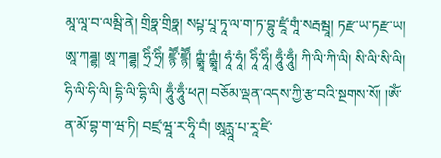མཱ་ལཱ་བ་ལམྦི་ནེ། གྲིཧྣ་གྲིཧྣ། སཔྟ་པཱ་ཏཱ་ལ་ག་ཏ་བྷུ་ཛཱཾ་གཱཾ་སརྦམྦཱ། ཏརྫ་ཡ་ཏརྫ་ཡ། ཨཱ་ཀཌྜྷ། ཨཱ་ཀཌྜྷ། ཧྲིཾ་ཧྲིཾ། ཛྙཽ་ཛྙཽ། ཀྵྨཱཾ་ཀྵྨཱཾ། ཧཱཾ་ཧཱཾ། ཧཱིཾ་ཧཱིཾ། ཧཱུྃ་ཧཱུྃ། ཀི་ལི་ཀི་ལི། སི་ལི་སི་ལི། ཧི་ལི་ཧི་ལི། དྷི་ལི་དྷི་ལི། ཧཱུྃ་ཧཱུྃ་ཕཊ། བཅོམ་ལྡན་འདས་ཀྱི་རྩ་བའི་སྔགས་སོ། །ཨོཾ་ན་མོ་བྷ་ག་ཝ་ཏི། བཛྲ་ཝཱ་ར་ཧཱི་བཾ། ཨཱརྻཱ་པ་རཱ་ཛི་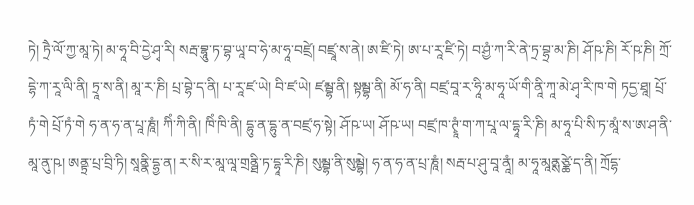ཏེ། ཏྲཻ་ལོ་ཀྱ་མཱ་ཏེ། མ་ཧཱ་བི་དྱེ་ཤྭ་རི། སརྦ་བྷཱུ་ཏ་བྷ་ཡཱ་བ་ཧེ་མ་ཧཱ་བཛྲེ། བཛྲཱ་ས་ནེ། ཨ་ཛི་ཏེ། ཨ་པ་རཱ་ཛི་ཏེ། བ་ཤྱཾ་ཀ་རི་ནེ་ཏྲ་བྷྲ་མ་ཎི། ཤོ་ཥ་ཎི། རོ་ཥ་ཎི། ཀྲོ་དྷེ་ཀ་རཱ་ལི་ནི། ཏྲཱ་ས་ནི། མཱ་ར་ཎི། པྲ་བྷེ་ད་ནི། པ་རཱ་ཛ་ཡེ། བི་ཛ་ཡེ། ཛམྦྷ་ནི། སྟམྦྷ་ནི། མོ་ཧ་ནི། བཛྲ་བཱ་ར་ཧཱི་མ་ཧཱ་ཡོ་གི་ནཱི་ཀཱ་མེ་ཤྭ་རི་ཁ་གེ ཏདྱ་ཐཱ། པྲོ་ཏཾ་གེ པྲོ་ཏཾ་གེ ཧ་ན་ཧ་ན་པཱ་ཎཱཾ། ཀིཾ་ཀི་ནི། ཁིཾ་ཁི་ནི། དྷུ་ན་དྷུ་ན་བཛྲ་ཧ་སྟེ། ཤོ་ཥ་ཡ། ཤོ་ཥ་ཡ། བཛྲ་ཁ་ཊྭཱཾ་ག་ཀ་པཱ་ལ་དྷཱ་རི་ཎི། མ་ཧཱ་པི་སི་ཏ་མཱཾ་ས་ཨ་ཤ་ནི་མཱ་ནུ་ཥ། ཨནྟྲ་པྲ་བྲི་ཏི། སཱནྣི་དྷྱ་ན། ར་སི་ར་མཱ་ལཱ་གྲནྠི་ཏ་དྷཱ་རི་ཎི། སུམྦྷ་ནི་སུམྦྷེ། ཧ་ན་ཧ་ན་པྲ་ཎཱཾ། སརྦ་པ་ཤུ་བཱ་ནཱཾ། མ་ཧཱ་མཱནྶཙྪེ་ད་ནི། ཀྲོདྷ་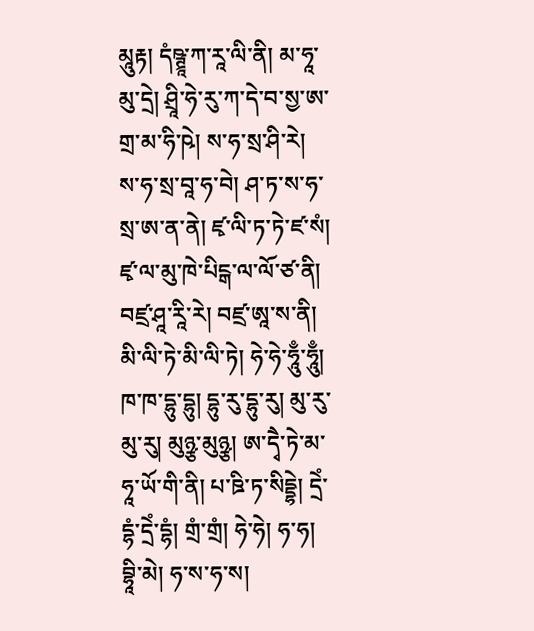མཱུརྟ། དཾཥྚྲཱ་ཀ་རཱ་ལི་ནི། མ་ཧཱ་མུ་དྲེ། ཤྲཱི་ཧེ་རུ་ཀ་དེ་བ་སྱ་ཨ་གྲ་མ་ཧི་ཥེ། ས་ཧ་སྲ་ཤི་རེ། ས་ཧ་སྲ་བཱ་ཧ་བེ། ཤ་ཏ་ས་ཧ་སྲ་ཨ་ན་ནེ། ཛྭ་ལི་ཏ་ཏེ་ཛ་སཾ། ཛྭ་ལ་མུ་ཁེ་པིངྒ་ལ་ལོ་ཙ་ནི། བཛྲ་ཤཱ་རཱི་རེ། བཛྲ་ཨཱ་ས་ནི། མི་ལི་ཏེ་མི་ལི་ཏེ། ཧེ་ཧེ་ཧཱུྃ་ཧཱུྃ། ཁ་ཁ་དྷུ་དྷུ། དྷུ་རུ་དྷུ་རུ། མུ་རུ་མུ་རུ། མུཉྩ་མུཉྩ། ཨ་དྭཻ་ཏེ་མ་ཧཱ་ཡོ་གི་ནི། པ་ཋི་ཏ་སིདྡྷེ། དྲེཾ་དྷཾ་དྲེཾ་དྷཾ། གྲཾ་གྲཾ། ཧེ་ཧེ། ཧ་ཧ། བྷཱི་མེ། ཧ་ས་ཧ་ས།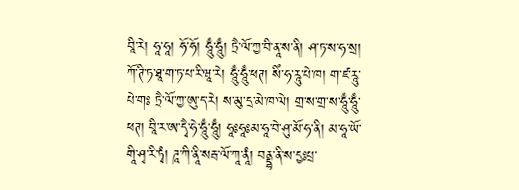བཱི་རེ། ཧཱ་ཧཱ། ཧོ་ཧོ། ཧཱུྃ་ཧཱུྃ། ཏྲཻ་ལོ་ཀྱ་བི་ནཱ་ས་ནི། ཤ་ཏ་ས་ཧ་སྲ། ཀོ་ཊི་ཏ་ཐཱ་ག་ཏ་པ་རི་ཝཱ་རེ། ཧཱུྃ་ཧཱུྃ་ཕཊ། སིཾ་ཧ་རཱུ་པེ་ཁ། ག་ཛ་རཱུ་པེ་གཿ ཏྲཻ་ལོ་ཀྱ་ཨུ་ད་རེ། ས་མུ་དྲ་མེ་ཁ་ལེ། གྲ་ས་གྲ་ས་ཧཱུྃ་ཧཱུྃ་ཕཊ། བཱི་ར་ཨ་དྭཻ་ཧེ་ཧཱུྃ་ཧཱུྃ། ཧཱཿཧཱཿམ་ཧཱ་བེ་ཤུ་མོ་ཧ་ནི། མ་ཧཱ་ཡོ་གཱི་ཤྭ་རི་ཏྭཾ། ཌཱ་ཀི་ནཱི་སརྦ་ལོ་ཀཱ་ནཱཾ། བནྡྷ་ནི་ས་དྱཿཔྲ་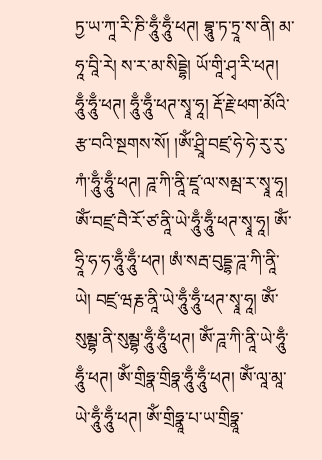ཏྱ་ཡ་ཀཱ་རི་ཎི་ཧཱུྃ་ཧཱུྃ་ཕཊ། བྷཱུ་ཏ་ཏྲཱ་ས་ནི། མ་ཧཱ་བཱི་རེ། ས་ར་མ་སིདྡྷེ། ཡོ་གཱི་ཤྭ་རི་ཕཊ། ཧཱུྃ་ཧཱུྃ་ཕཊ། ཧཱུྃ་ཧཱུྃ་ཕཊ་སྭཱ་ཧཱ། རྡོ་རྗེ་ཕག་མོའི་རྩ་བའི་སྔགས་སོ། །ཨོཾ་ཤྲཱི་བཛྲ་ཧེ་ཧེ་རུ་རུ་ཀཾ་ཧཱུྃ་ཧཱུྃ་ཕཊ། ཌཱ་ཀི་ནཱི་ཛཱ་ལ་སམྦ་ར་སྭཱ་ཧཱ། ཨོཾ་བཛྲ་བཻ་རོ་ཙ་ནཱི་ཡེ་ཧཱུྃ་ཧཱུྃ་ཕཊ་སྭཱ་ཧཱ། ཨོཾ་ཧྲཱི་ཧ་ཧ་ཧཱུྃ་ཧཱུྃ་ཕཊ། ཨཾ་སརྦ་བུདྡྷ་ཌཱ་ཀི་ནཱི་ཡེ། བཛྲ་ཝརྞ་ནཱི་ཡེ་ཧཱུྃ་ཧཱུྃ་ཕཊ་སྭཱ་ཧཱ། ཨོཾ་སུམྦྷ་ནི་སུམྦྷ་ཧཱུྃ་ཧཱུྃ་ཕཊ། ཨོཾ་ཌཱ་ཀི་ནཱི་ཡེ་ཧཱུྃ་ཧཱུྃ་ཕཊ། ཨོཾ་གྲིཧྣ་གྲིཧྣ་ཧཱུྃ་ཧཱུྃ་ཕཊ། ཨོཾ་ལཱ་མཱ་ཡེ་ཧཱུྃ་ཧཱུྃ་ཕཊ། ཨོཾ་གྲིཧྣཱ་པ་ཡ་གྲིཧྣཱ་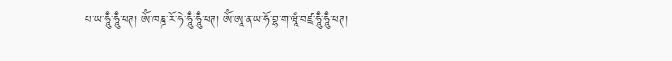པ་ཡ་ཧཱུྃ་ཧཱུྃ་ཕཊ། ཨོཾ་ཁཎྜ་རོ་ཧེ་ཧཱུྃ་ཧཱུྃ་ཕཊ། ཨོཾ་ཨཱ་ན་ཡ་ཧོ་བྷ་ག་ཝཱཾ་བཛྲ་ཧཱུྃ་ཧཱུྃ་ཕཊ།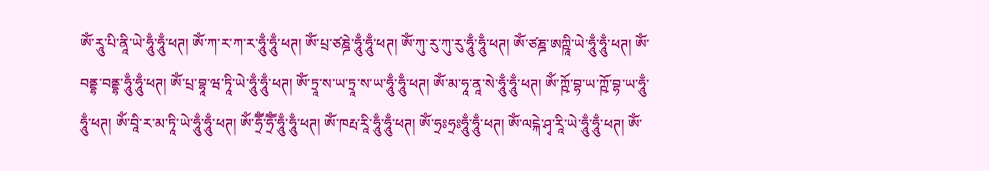ཨོཾ་རཱུ་པི་ནཱི་ཡེ་ཧཱུྃ་ཧཱུྃ་ཕཊ། ཨོཾ་ཀ་ར་ཀ་ར་ཧཱུྃ་ཧཱུྃ་ཕཊ། ཨོཾ་པྲ་ཙཎྜེ་ཧཱུྃ་ཧཱུྃ་ཕཊ། ཨོཾ་ཀུ་རུ་ཀུ་རུ་ཧཱུྃ་ཧཱུྃ་ཕཊ། ཨོཾ་ཙཎྜ་ཨཀྵཱི་ཡེ་ཧཱུྃ་ཧཱུྃ་ཕཊ། ཨོཾ་བནྡྷ་བནྡྷ་ཧཱུྃ་ཧཱུྃ་ཕཊ། ཨོཾ་པྲ་བྷཱ་ཝ་ཏཱི་ཡེ་ཧཱུྃ་ཧཱུྃ་ཕཊ། ཨོཾ་ཏྲཱ་ས་ཡ་ཏྲཱ་ས་ཡ་ཧཱུྃ་ཧཱུྃ་ཕཊ། ཨོཾ་མ་ཧཱ་ནཱ་སེ་ཧཱུྃ་ཧཱུྃ་ཕཊ། ཨོཾ་ཀྵོ་བྷ་ཡ་ཀྵོ་བྷ་ཡ་ཧཱུྃ་ཧཱུྃ་ཕཊ། ཨོཾ་བཱི་ར་མ་ཏཱི་ཡེ་ཧཱུྃ་ཧཱུྃ་ཕཊ། ཨོཾ་ཧྲཽཾ་ཧྲཽཾ་ཧཱུྃ་ཧཱུྃ་ཕཊ། ཨོཾ་ཁརྤ་རཱི་ཧཱུྃ་ཧཱུྃ་ཕཊ། ཨོཾ་ཧྲཿཧྲཿཧཱུྃ་ཧཱུྃ་ཕཊ། ཨོཾ་ལངྐེ་ཤྭ་རཱི་ཡེ་ཧཱུྃ་ཧཱུྃ་ཕཊ། ཨོཾ་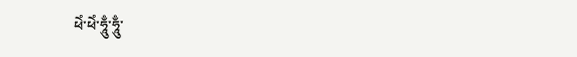ཕེཾ་ཕེཾ་ཧཱུྃ་ཧཱུྃ་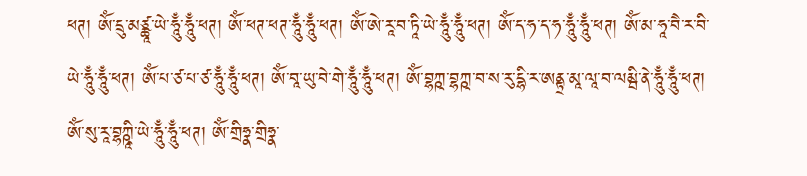ཕཊ། ཨོཾ་དྲུ་མཙྪཱ་ཡེ་ཧཱུྃ་ཧཱུྃ་ཕཊ། ཨོཾ་ཕཊ་ཕཊ་ཧཱུྃ་ཧཱུྃ་ཕཊ། ཨོཾ་ཨེ་རཱ་བ་ཏཱི་ཡེ་ཧཱུྃ་ཧཱུྃ་ཕཊ། ཨོཾ་ད་ཧ་ད་ཧ་ཧཱུྃ་ཧཱུྃ་ཕཊ། ཨོཾ་མ་ཧཱ་བཻ་ར་བི་ཡེ་ཧཱུྃ་ཧཱུྃ་ཕཊ། ཨོཾ་པ་ཙ་པ་ཙ་ཧཱུྃ་ཧཱུྃ་ཕཊ། ཨོཾ་བཱ་ཡུ་བེ་གེ་ཧཱུྃ་ཧཱུྃ་ཕཊ། ཨོཾ་བྷཀྵ་བྷཀྵ་བ་ས་རུ་དྷི་ར་ཨནྟྲ་མཱ་ལཱ་བ་ལམྦི་ནེ་ཧཱུྃ་ཧཱུྃ་ཕཊ། ཨོཾ་སུ་རཱ་བྷཀྵཱི་ཡེ་ཧཱུྃ་ཧཱུྃ་ཕཊ། ཨོཾ་གྲིཧྣ་གྲིཧྣ་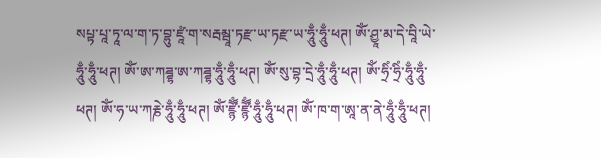སཔྟ་པཱ་ཏཱ་ལ་ག་ཏ་བྷུ་ཛཱཾ་ག་སརྦམྦཱ་ཏརྫ་ཡ་ཏརྫ་ཡ་ཧཱུྃ་ཧཱུྃ་ཕཊ། ཨོཾ་ཤྱཱ་མ་དེ་བཱི་ཡེ་ཧཱུྃ་ཧཱུྃ་ཕཊ། ཨོཾ་ཨ་ཀཌྜྷ་ཨ་ཀཌྜྷ་ཧཱུྃ་ཧཱུྃ་ཕཊ། ཨོཾ་སུ་བྷ་དྲེ་ཧཱུྃ་ཧཱུྃ་ཕཊ། ཨོཾ་ཧྲིཾ་ཧྲིཾ་ཧཱུྃ་ཧཱུྃ་ཕཊ། ཨོཾ་ཧ་ཡ་ཀརྞེ་ཧཱུྃ་ཧཱུྃ་ཕཊ། ཨོཾ་ཛྙཽཾ་ཛྙཽཾ་ཧཱུྃ་ཧཱུྃ་ཕཊ། ཨོཾ་ཁ་ག་ཨཱ་ན་ནེ་ཧཱུྃ་ཧཱུྃ་ཕཊ།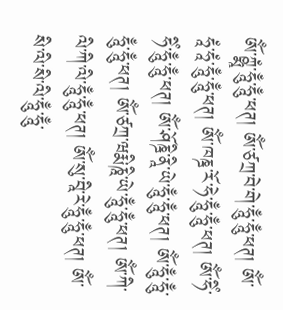ཨོཾ་ཀྵྨཱཾ་ཧཱུྃ་ཧཱུྃ་ཕཊ། ཨོཾ་ཙཀྲ་བེ་གེ་ཧཱུྃ་ཧཱུྃ་ཕཊ། ཨོཾ་ཧཱཾ་ཧཱཾ་ཧཱུྃ་ཧཱུྃ་ཕཊ། ཨོཾ་ཁཎྜ་རོ་ཧེ་ཧཱུྃ་ཧཱུྃ་ཕཊ། ཨོཾ་ཧིཾ་ཧིཾ་ཧཱུྃ་ཧཱུྃ་ཕཊ། ཨོཾ་ཤོཎྜི་ནཱི་ཡེ་ཧཱུྃ་ཧཱུྃ་ཕཊ། ཨོཾ་ཧཱུྃ་ཧཱུྃ་ཧཱུྃ་ཧཱུྃ་ཕཊ། ཨོཾ་ཙཀྲ་ཝརྨི་ཎཱི་ཡེ་ཧཱུྃ་ཧཱུྃ་ཕཊ། ཨོཾ་ཀི་ལི་ཀི་ལི་ཧཱུྃ་ཧཱུྃ་ཕཊ། ཨོཾ་སུ་བཱི་རེ་ཧཱུྃ་ཧཱུྃ་ཕཊ། ཨོཾ་སི་ལི་སི་ལི་ཧཱུྃ་ཧཱུྃ་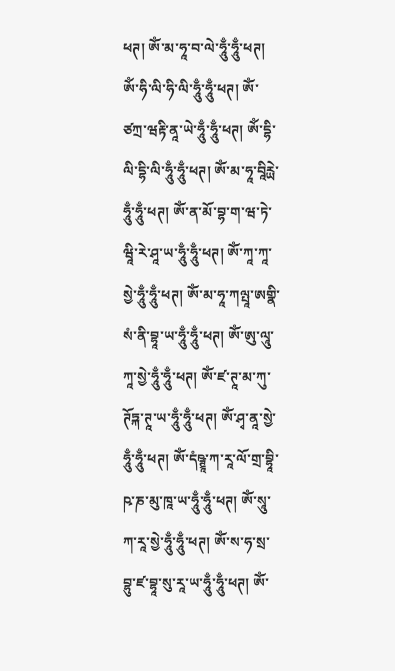ཕཊ། ཨོཾ་མ་ཧཱ་བ་ལེ་ཧཱུྃ་ཧཱུྃ་ཕཊ། ཨོཾ་ཧི་ལི་ཧི་ལི་ཧཱུྃ་ཧཱུྃ་ཕཊ། ཨོཾ་ཙཀྲ་ཝརྟི་ནཱ་ཡེ་ཧཱུྃ་ཧཱུྃ་ཕཊ། ཨོཾ་དྷི་ལི་དྷི་ལི་ཧཱུྃ་ཧཱུྃ་ཕཊ། ཨོཾ་མ་ཧཱ་བཱིརྻེ་ཧཱུྃ་ཧཱུྃ་ཕཊ། ཨོཾ་ན་མོ་བྷ་ག་ཝ་ཏེ་ཝཱི་རེ་ཤཱ་ཡ་ཧཱུྃ་ཧཱུྃ་ཕཊ། ཨོཾ་ཀཱ་ཀཱ་སྱེ་ཧཱུྃ་ཧཱུྃ་ཕཊ། ཨོཾ་མ་ཧཱ་ཀལྤཱ་ཨགྣི་སཾ་ནི་བྷཱ་ཡ་ཧཱུྃ་ཧཱུྃ་ཕཊ། ཨོཾ་ཨུ་ལཱུ་ཀཱ་སྱེ་ཧཱུྃ་ཧཱུྃ་ཕཊ། ཨོཾ་ཛ་ཊཱ་མ་ཀུ་ཊོཏྐ་ཊཱ་ཡ་ཧཱུྃ་ཧཱུྃ་ཕཊ། ཨོཾ་ཤྭ་ནཱ་སྱེ་ཧཱུྃ་ཧཱུྃ་ཕཊ། ཨོཾ་དཾཥྚྲཱ་ཀ་རཱ་ལོ་གྲ་བྷཱི་ཥ་ཎ་མུ་ཁཱ་ཡ་ཧཱུྃ་ཧཱུྃ་ཕཊ། ཨོཾ་སཱུ་ཀ་རཱ་སྱེ་ཧཱུྃ་ཧཱུྃ་ཕཊ། ཨོཾ་ས་ཧ་སྲ་བྷུ་ཛ་བྷཱ་སུ་རཱ་ཡ་ཧཱུྃ་ཧཱུྃ་ཕཊ། ཨོཾ་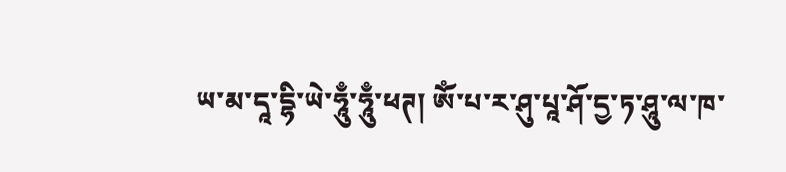ཡ་མ་དཱ་དྷི་ཡེ་ཧཱུྃ་ཧཱུྃ་ཕཊ། ཨོཾ་པ་ར་ཤུ་པཱ་ཤོ་དྱ་ཏ་ཤཱུ་ལ་ཁ་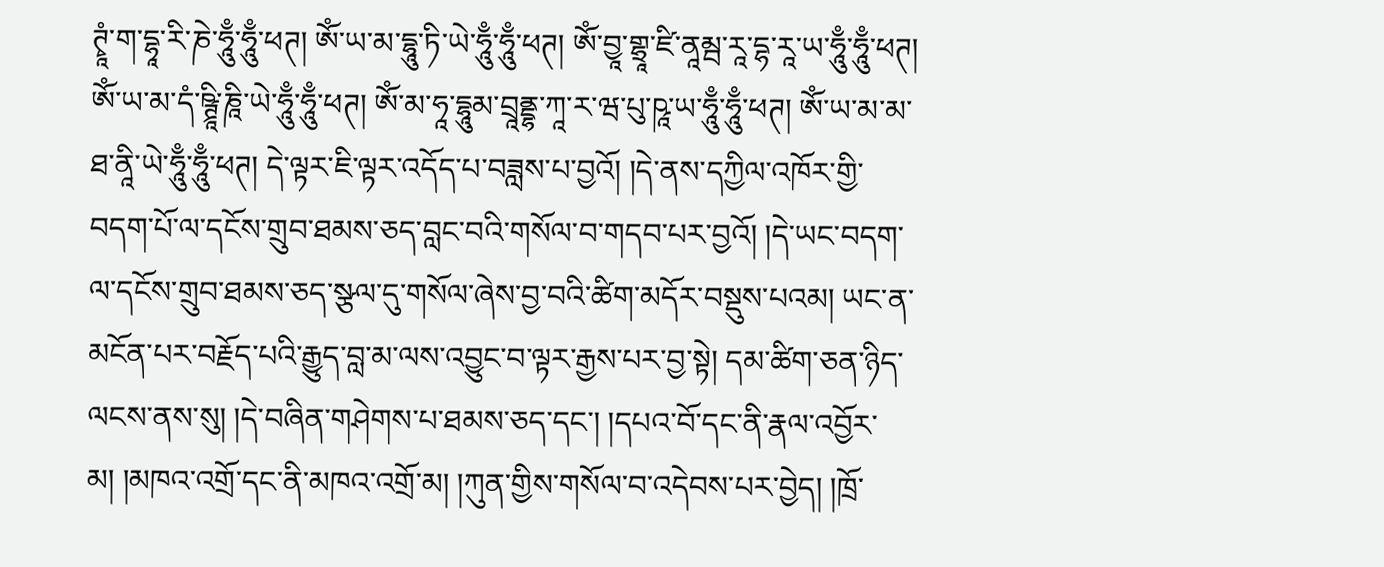ཊྭཱཾ་ག་དྷཱ་རི་ཎེ་ཧཱུྃ་ཧཱུྃ་ཕཊ། ཨོཾ་ཡ་མ་དྷཱུ་ཏི་ཡེ་ཧཱུྃ་ཧཱུྃ་ཕཊ། ཨོཾ་བྱཱ་གྷྲཱ་ཛི་ནཱམྦ་རཱ་དྷ་རཱ་ཡ་ཧཱུྃ་ཧཱུྃ་ཕཊ། ཨོཾ་ཡ་མ་དཾ་ཥྚྲཱི་ཎཱི་ཡེ་ཧཱུྃ་ཧཱུྃ་ཕཊ། ཨོཾ་མ་ཧཱ་དྷཱུམ་བྲཱནྡྷ་ཀཱ་ར་ཝ་པུ་ཥཱ་ཡ་ཧཱུྃ་ཧཱུྃ་ཕཊ། ཨོཾ་ཡ་མ་མ་ཐ་ནཱི་ཡེ་ཧཱུྃ་ཧཱུྃ་ཕཊ། དེ་ལྟར་ཇི་ལྟར་འདོད་པ་བཟླས་པ་བྱའོ། །དེ་ནས་དཀྱིལ་འཁོར་གྱི་བདག་པོ་ལ་དངོས་གྲུབ་ཐམས་ཅད་བླང་བའི་གསོལ་བ་གདབ་པར་བྱའོ། །དེ་ཡང་བདག་ལ་དངོས་གྲུབ་ཐམས་ཅད་སྩལ་དུ་གསོལ་ཞེས་བྱ་བའི་ཚིག་མདོར་བསྡུས་པའམ། ཡང་ན་མངོན་པར་བརྗོད་པའི་རྒྱུད་བླ་མ་ལས་འབྱུང་བ་ལྟར་རྒྱས་པར་བྱ་སྟེ། དམ་ཚིག་ཅན་ཉིད་ལངས་ནས་སུ། །དེ་བཞིན་གཤེགས་པ་ཐམས་ཅད་དང་། །དཔའ་བོ་དང་ནི་རྣལ་འབྱོར་མ། །མཁའ་འགྲོ་དང་ནི་མཁའ་འགྲོ་མ། །ཀུན་གྱིས་གསོལ་བ་འདེབས་པར་བྱེད། །ཁྲོ་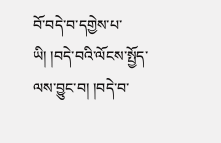བོ་བདེ་བ་དགྱེས་པ་ཡི། །བདེ་བའི་ལོངས་སྤྱོད་ལས་བྱུང་བ། །བདེ་བ་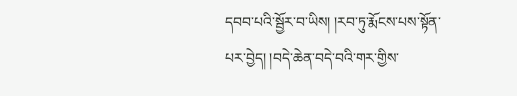དབབ་པའི་སྦྱོར་བ་ཡིས། །རབ་ཏུ་རྨོངས་པས་སྟོན་པར་བྱེད། །བདེ་ཆེན་བདེ་བའི་གར་གྱིས་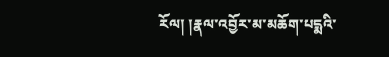རོལ། །རྣལ་འབྱོར་མ་མཆོག་པདྨའི་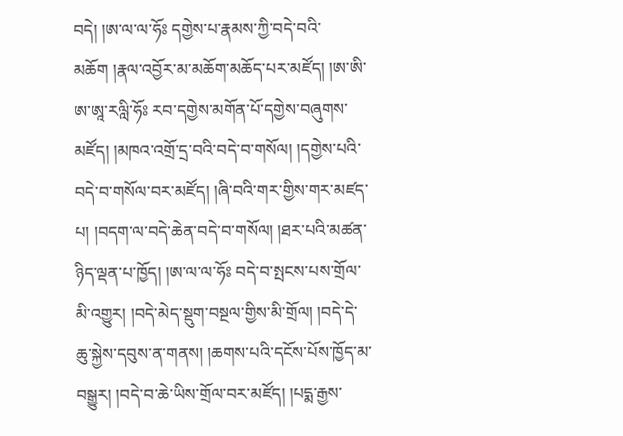བདེ། །ཨ་ལ་ལ་ཧོཿ དགྱེས་པ་རྣམས་ཀྱི་བདེ་བའི་མཆོག །རྣལ་འབྱོར་མ་མཆོག་མཆོད་པར་མཛོད། །ཨ་ཨི་ཨ་ཨཱ་རལླི་ཧོཿ རབ་དགྱེས་མགོན་པོ་དགྱེས་བཞུགས་མཛོད། །མཁའ་འགྲོ་དྲ་བའི་བདེ་བ་གསོལ། །དགྱེས་པའི་བདེ་བ་གསོལ་བར་མཛོད། །ཞི་བའི་གར་གྱིས་གར་མཛད་པ། །བདག་ལ་བདེ་ཆེན་བདེ་བ་གསོལ། །ཐར་པའི་མཚན་ཉིད་ལྡན་པ་ཁྱོད། །ཨ་ལ་ལ་ཧོཿ བདེ་བ་སྤངས་པས་གྲོལ་མི་འགྱུར། །བདེ་མེད་སྡུག་བསྔལ་གྱིས་མི་གྲོལ། །བདེ་དེ་ཆུ་སྐྱེས་དབུས་ན་གནས། །ཆགས་པའི་དངོས་པོས་ཁྱོད་མ་བསྒྱུར། །བདེ་བ་ཆེ་ཡིས་གྲོལ་བར་མཛོད། །པདྨ་རྒྱས་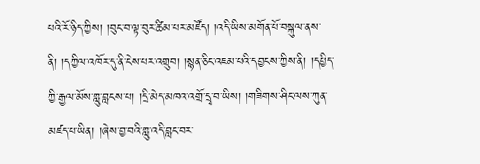པའི་རོ་ཉིད་ཀྱིས། །བུང་བ་ལྟ་བུར་ཚིམ་པར་མཛོད། །འདི་ཡིས་མགོན་པོ་བསྐུལ་ནས་ནི། །དཀྱིལ་འཁོར་དུ་ནི་ངེས་པར་འགྲུབ། །སྙན་ཅིང་འཇམ་པའི་དབྱངས་ཀྱིས་ནི། །དཔྱིད་ཀྱི་རྒྱལ་མོས་གླུ་བླངས་པ། །དྲི་མེད་མཁའ་འགྲོ་དྲྭ་བ་ཡིས། །གཟིགས་ཤིང་ལས་ཀུན་མཛད་པ་ཡིན། །ཞེས་བྱ་བའི་གླུ་འདི་བླང་བར་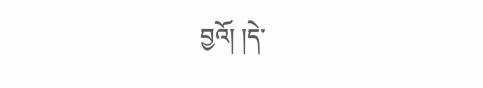བྱའོ། །དེ་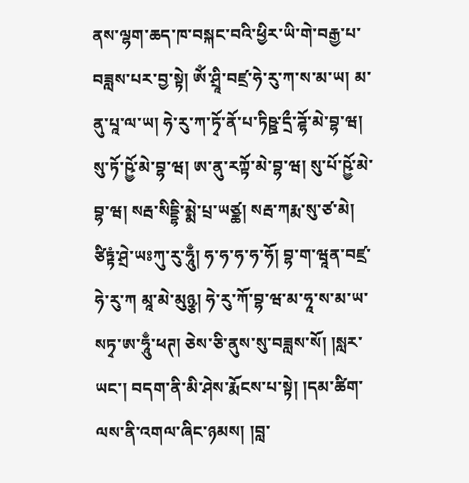ནས་ལྷག་ཆད་ཁ་བསྐང་བའི་ཕྱིར་ཡི་གེ་བརྒྱ་པ་བཟླས་པར་བྱ་སྟེ། ཨོཾ་ཤྲཱི་བཛྲ་ཧེ་རུ་ཀ་ས་མ་ཡ། མ་ནུ་པཱ་ལ་ཡ། ཧེ་རུ་ཀ་ཏྭོ་ནོ་པ་ཏིཥྛ་དྲྀ་ཌྷོ་མེ་བྷ་ཝ། སུ་ཏོ་ཥྱོ་མེ་བྷ་ཝ། ཨ་ནུ་རཀྟོ་མེ་བྷ་ཝ། སུ་པོ་ཥྱོ་མེ་བྷ་ཝ། སརྦ་སིདྡྷི་མྨེ་པྲ་ཡཙྪ། སརྦ་ཀརྨ་སུ་ཙ་མེ། ཙིཏྟཾ་ཤྲེ་ཡཿཀུ་རུ་ཧཱུྃ། ཧ་ཧ་ཧ་ཧ་ཧོ། བྷ་ག་ཝཱན་བཛྲ་ཧེ་རུ་ཀ མཱ་མེ་མུཉྩ། ཧེ་རུ་ཀོ་བྷ་ཝ་མ་ཧཱ་ས་མ་ཡ་སཏྭ་ཨ་ཧཱུྃ་ཕཊ། ཅེས་ཅི་ནུས་སུ་བཟླས་སོ། །སླར་ཡང་། བདག་ནི་མི་ཤེས་རྨོངས་པ་སྟེ། །དམ་ཚིག་ལས་ནི་འགལ་ཞིང་ཉམས། །བླ་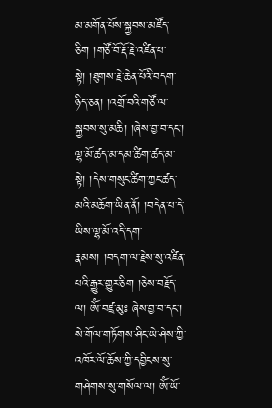མ་མགོན་པོས་སྐྱབས་མཛོད་ཅིག །གཙོ་བོ་རྡོ་རྗེ་འཛིན་པ་སྟེ། །ཐུགས་རྗེ་ཆེན་པོའི་བདག་ཉིད་ཅན། །འགྲོ་བའི་གཙོ་ལ་སྐྱབས་སུ་མཆི། །ཞེས་བྱ་བ་དང་། ལྷ་མོ་ཚད་མ་དམ་ཚིག་ཚད་མ་སྟེ། །དེས་གསུང་ཚིག་ཀྱང་ཚད་མའི་མཆོག་ཡིན་ནོ། །བདེན་པ་དེ་ཡིས་ལྷ་མོ་འདི་དག་རྣམས། །བདག་ལ་རྗེས་སུ་འཛིན་པའི་རྒྱུར་གྱུར་ཅིག །ཅེས་བརྗོད་ལ། ཨོཾ་བཛྲ་མུཿ ཞེས་བྱ་བ་དང་། སེ་གོལ་གཏོགས་ཤིང་ཡེ་ཤེས་ཀྱི་འཁོར་ལོ་ཆོས་ཀྱི་དབྱིངས་སུ་གཤེགས་སུ་གསོལ་ལ། ཨོཾ་ཡོ་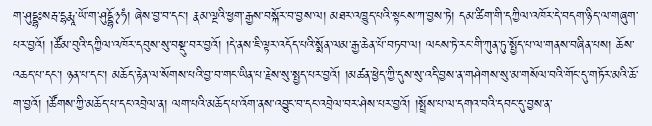ག་ཤུདྡྷཿསརྦ་དྷརྨཱ་ཡོ་ག་ཤུདྡྷོ྅ཧཾ། ཞེས་བྱ་བ་དང་། རྣམ་ལྔའི་ཕྱག་རྒྱས་བསྐོར་བ་བྱས་ལ། མཐར་འཁྱུད་པའི་སྟངས་ཀ་བྱས་ཏེ། དམ་ཚིག་གི་དཀྱིལ་འཁོར་དེ་བདག་ཉིད་ལ་གཞུག་པར་བྱའོ། །ཚོམ་བུའི་དཀྱིལ་འཁོར་དབུས་སུ་བསྡུ་བར་བྱའོ། །དེ་ནས་ཇི་ལྟར་འདོད་པའི་སྨོན་ལམ་རྒྱ་ཆེན་པོ་བཏབ་ལ། ལངས་ཏེ་རང་གི་ཀུན་ཏུ་སྤྱོད་པ་ལ་གནས་བཞིན་པས། ཆོས་འཆད་པ་དང་། ཉན་པ་དང་། མཆོད་རྟེན་ལ་སོགས་པའི་བྱ་བ་གང་ཡིན་པ་རྗེས་སུ་སྤྱད་པར་བྱའོ། །མཚན་ཕྱེད་ཀྱི་དུས་སུ་འདི་བྱས་ན་གཤེགས་སུ་མ་གསོལ་བའི་གོང་དུ་གཏོར་མའི་ཆོ་ག་བྱའོ། །ཚོགས་ཀྱི་མཆོད་པ་དང་འབྲེལ་ན། ལག་པའི་མཆོད་པ་འོག་ནས་འབྱུང་བ་དང་འབྲེལ་བར་ཤེས་པར་བྱའོ། །སྤྲོས་པ་ལ་དགའ་བའི་དབང་དུ་བྱས་ན་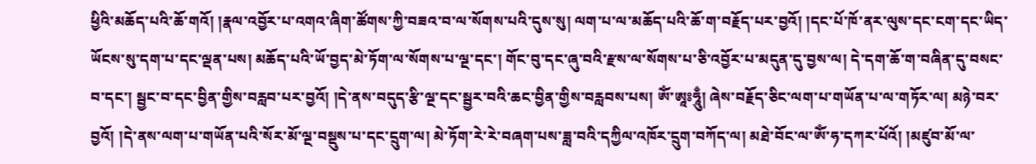ཕྱིའི་མཆོད་པའི་ཆོ་གའོ། །རྣལ་འབྱོར་པ་འགའ་ཞིག་ཚོགས་ཀྱི་བཟའ་བ་ལ་སོགས་པའི་དུས་སུ། ལག་པ་ལ་མཆོད་པའི་ཆོ་ག་བརྗོད་པར་བྱའོ། །དང་པོ་ཁོ་ནར་ལུས་དང་ངག་དང་ཡིད་ཡོངས་སུ་དག་པ་དང་ལྡན་པས། མཆོད་པའི་ཡོ་བྱད་མེ་ཏོག་ལ་སོགས་པ་ལྔ་དང་། གོང་བུ་དང་ཞུ་བའི་རྫས་ལ་སོགས་པ་ཅི་འབྱོར་པ་མདུན་དུ་བྱས་ལ། དེ་དག་ཆོ་ག་བཞིན་དུ་བསང་བ་དང་། སྦྱང་བ་དང་བྱིན་གྱིས་བརླབ་པར་བྱའོ། །དེ་ནས་བདུད་རྩི་ལྔ་དང་སྦྱར་བའི་ཆང་བྱིན་གྱིས་བརླབས་པས། ཨོཾ་ཨཱཿཧཱུྃ། ཞེས་བརྗོད་ཅིང་ལག་པ་གཡོན་པ་ལ་གཏོར་ལ། མཉེ་བར་བྱའོ། །དེ་ནས་ལག་པ་གཡོན་པའི་སོར་མོ་ལྔ་བསྡུས་པ་དང་དྲུག་ལ། མེ་ཏོག་རེ་རེ་བཞག་པས་ཟླ་བའི་དཀྱིལ་འཁོར་དྲུག་བཀོད་ལ། མཐེ་བོང་ལ་ཨོཾ་ཧ་དཀར་པོའོ། །མཛུབ་མོ་ལ་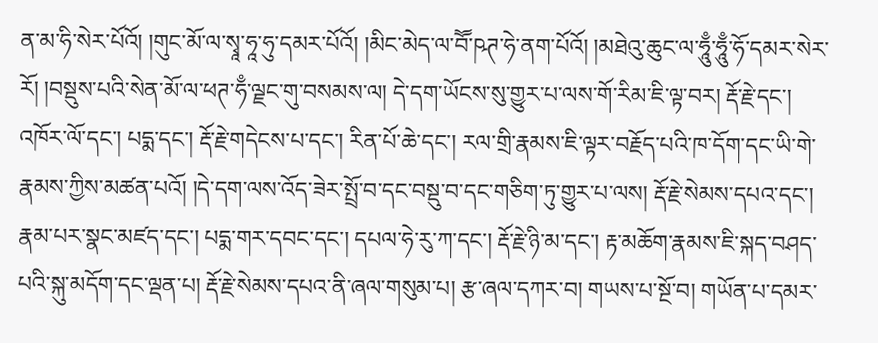ན་མ་ཧི་སེར་པོའོ། །གུང་མོ་ལ་སྭཱ་ཧཱ་ཧུ་དམར་པོའོ། །མིང་མེད་ལ་བཽ་ཥཊ་ཧེ་ནག་པོའོ། །མཐེའུ་ཆུང་ལ་ཧཱུྃ་ཧཱུྃ་ཧོ་དམར་སེར་རོ། །བསྡུས་པའི་སེན་མོ་ལ་ཕཊ་ཧྃ་ལྗང་གུ་བསམས་ལ། དེ་དག་ཡོངས་སུ་གྱུར་པ་ལས་གོ་རིམ་ཇི་ལྟ་བར། རྡོ་རྗེ་དང་། འཁོར་ལོ་དང་། པདྨ་དང་། རྡོ་རྗེ་གདེངས་པ་དང་། རིན་པོ་ཆེ་དང་། རལ་གྲི་རྣམས་ཇི་ལྟར་བརྗོད་པའི་ཁ་དོག་དང་ཡི་གེ་རྣམས་ཀྱིས་མཚན་པའོ། །དེ་དག་ལས་འོད་ཟེར་སྤྲོ་བ་དང་བསྡུ་བ་དང་གཅིག་ཏུ་གྱུར་པ་ལས། རྡོ་རྗེ་སེམས་དཔའ་དང་། རྣམ་པར་སྣང་མཛད་དང་། པདྨ་གར་དབང་དང་། དཔལ་ཧེ་རུ་ཀ་དང་། རྡོ་རྗེ་ཉི་མ་དང་། རྟ་མཆོག་རྣམས་ཇི་སྐད་བཤད་པའི་སྐུ་མདོག་དང་ལྡན་པ། རྡོ་རྗེ་སེམས་དཔའ་ནི་ཞལ་གསུམ་པ། རྩ་ཞལ་དཀར་བ། གཡས་པ་སྔོ་བ། གཡོན་པ་དམར་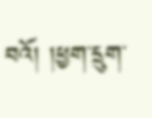བའོ། །ཕྱག་དྲུག་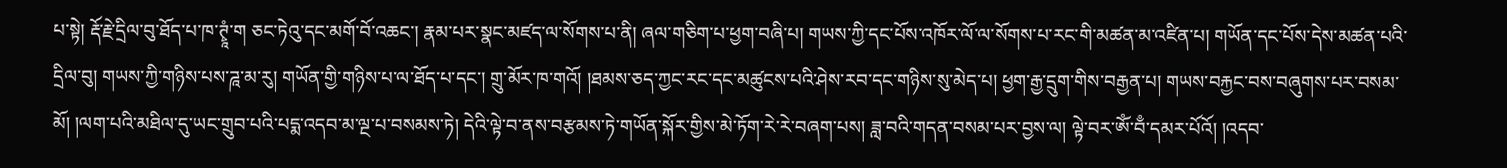པ་སྟེ། རྡོ་རྗེ་དྲིལ་བུ་ཐོད་པ་ཁ་ཊྭཱཾ་ག ཅང་ཏེའུ་དང་མགོ་བོ་འཆང་། རྣམ་པར་སྣང་མཛད་ལ་སོགས་པ་ནི། ཞལ་གཅིག་པ་ཕྱག་བཞི་པ། གཡས་ཀྱི་དང་པོས་འཁོར་ལོ་ལ་སོགས་པ་རང་གི་མཚན་མ་འཛིན་པ། གཡོན་དང་པོས་དེས་མཚན་པའི་དྲིལ་བུ། གཡས་ཀྱི་གཉིས་པས་ཌཱ་མ་རུ། གཡོན་གྱི་གཉིས་པ་ལ་ཐོད་པ་དང་། གྲུ་མོར་ཁ་གའོ། །ཐམས་ཅད་ཀྱང་རང་དང་མཚུངས་པའི་ཤེས་རབ་དང་གཉིས་སུ་མེད་པ། ཕྱག་རྒྱ་དྲུག་གིས་བརྒྱན་པ། གཡས་བརྐྱང་བས་བཞུགས་པར་བསམ་མོ། །ལག་པའི་མཐིལ་དུ་ཡང་གྲུབ་པའི་པདྨ་འདབ་མ་ལྔ་པ་བསམས་ཏེ། དེའི་ལྟེ་བ་ནས་བརྩམས་ཏེ་གཡོན་སྐོར་གྱིས་མེ་ཏོག་རེ་རེ་བཞག་པས། ཟླ་བའི་གདན་བསམ་པར་བྱས་ལ། ལྟེ་བར་ཨོཾ་བྃ་དམར་པོའོ། །འདབ་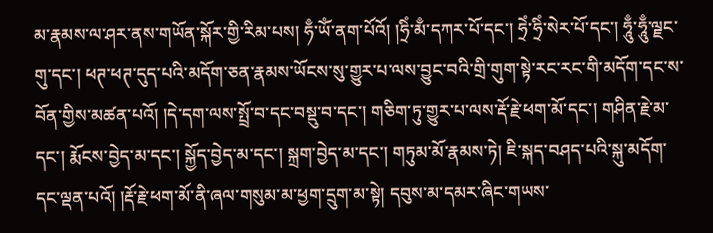མ་རྣམས་ལ་ཤར་ནས་གཡོན་སྐོར་གྱི་རིམ་པས། ཧྃ་ཡོཾ་ནག་པོའོ། །ཧྲིཾ་མྃ་དཀར་པོ་དང་། ཧྲེཾ་ཧྲིཾ་སེར་པོ་དང་། ཧཱུྃ་ཧཱུྃ་ལྗང་གུ་དང་། ཕཊ་ཕཊ་དུད་པའི་མདོག་ཅན་རྣམས་ཡོངས་སུ་གྱུར་པ་ལས་བྱུང་བའི་གྲི་གུག་སྟེ་རང་རང་གི་མདོག་དང་ས་བོན་གྱིས་མཚན་པའོ། །དེ་དག་ལས་སྤྲོ་བ་དང་བསྡུ་བ་དང་། གཅིག་ཏུ་གྱུར་པ་ལས་རྡོ་རྗེ་ཕག་མོ་དང་། གཤིན་རྗེ་མ་དང་། རྨོངས་བྱེད་མ་དང་། སྐྱོད་བྱེད་མ་དང་། སྐྲག་བྱེད་མ་དང་། གཏུམ་མོ་རྣམས་ཏེ། ཇི་སྐད་བཤད་པའི་སྐུ་མདོག་དང་ལྡན་པའོ། །རྡོ་རྗེ་ཕག་མོ་ནི་ཞལ་གསུམ་མ་ཕྱག་དྲུག་མ་སྟེ། དབུས་མ་དམར་ཞིང་གཡས་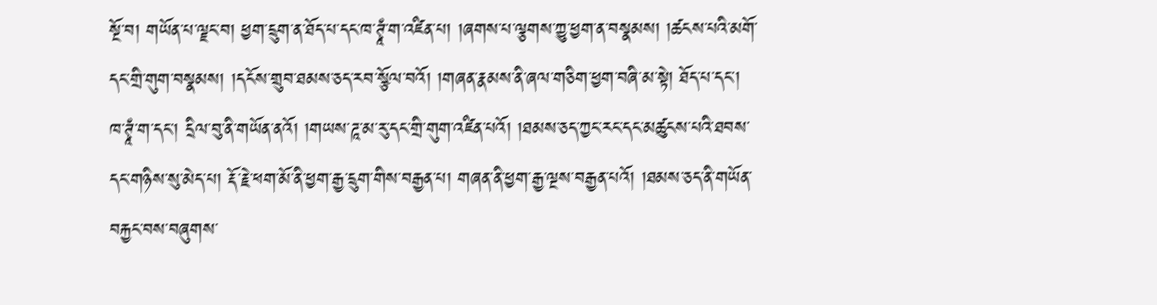སྔོ་བ། གཡོན་པ་ལྗང་བ། ཕྱག་དྲུག་ན་ཐོད་པ་དང་ཁ་ཊྭཱཾ་ག་འཛིན་པ། །ཞགས་པ་ལྕགས་ཀྱུ་ཕྱག་ན་བསྣམས། །ཚངས་པའི་མགོ་དང་གྲི་གུག་བསྣམས། །དངོས་གྲུབ་ཐམས་ཅད་རབ་སྩོལ་བའོ། །གཞན་རྣམས་ནི་ཞལ་གཅིག་ཕྱག་བཞི་མ་སྟེ། ཐོད་པ་དང་། ཁ་ཊྭཱཾ་ག་དང་། དྲིལ་བུ་ནི་གཡོན་ནའོ། །གཡས་ཌཱ་མ་རུ་དང་གྲི་གུག་འཛིན་པའོ། །ཐམས་ཅད་ཀྱང་རང་དང་མཚུངས་པའི་ཐབས་དང་གཉིས་སུ་མེད་པ། རྡོ་རྗེ་ཕག་མོ་ནི་ཕྱག་རྒྱ་དྲུག་གིས་བརྒྱན་པ། གཞན་ནི་ཕྱག་རྒྱ་ལྔས་བརྒྱན་པའོ། །ཐམས་ཅད་ནི་གཡོན་བརྐྱང་བས་བཞུགས་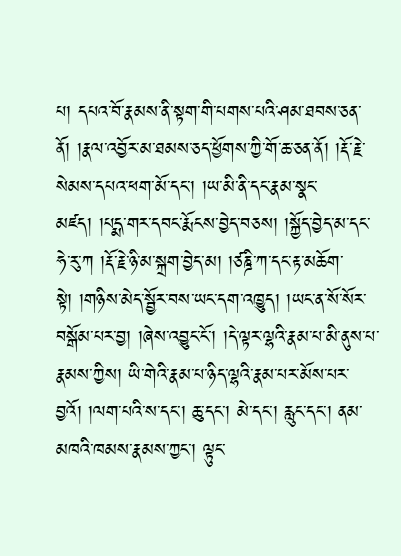པ། དཔའ་བོ་རྣམས་ནི་སྟག་གི་པགས་པའི་ཤམ་ཐབས་ཅན་ནོ། །རྣལ་འབྱོར་མ་ཐམས་ཅད་ཕྱོགས་ཀྱི་གོ་ཆ་ཅན་ནོ། །རྡོ་རྗེ་སེམས་དཔའ་ཕག་མོ་དང་། །ཡ་མི་ནི་དང་རྣམ་སྣང་མཛད། །པདྨ་གར་དབང་རྨོངས་བྱེད་བཅས། །སྐྱོད་བྱེད་མ་དང་ཧེ་རུ་ཀ །རྡོ་རྗེ་ཉི་མ་སྐྲག་བྱེད་མ། །ཙཎྜི་ཀ་དང་རྟ་མཆོག་སྟེ། །གཉིས་མེད་སྦྱོར་བས་ཡང་དག་འཁྱུད། །ཡང་ན་སོ་སོར་བསྒོམ་པར་བྱ། །ཞེས་འབྱུང་ངོ་། །དེ་ལྟར་ལྷའི་རྣམ་པ་མི་ནུས་པ་རྣམས་ཀྱིས། ཡི་གེའི་རྣམ་པ་ཉིད་ལྷའི་རྣམ་པར་མོས་པར་བྱའོ། །ལག་པའི་ས་དང་། ཆུ་དང་། མེ་དང་། རླུང་དང་། ནམ་མཁའི་ཁམས་རྣམས་ཀྱང་། ལྟུང་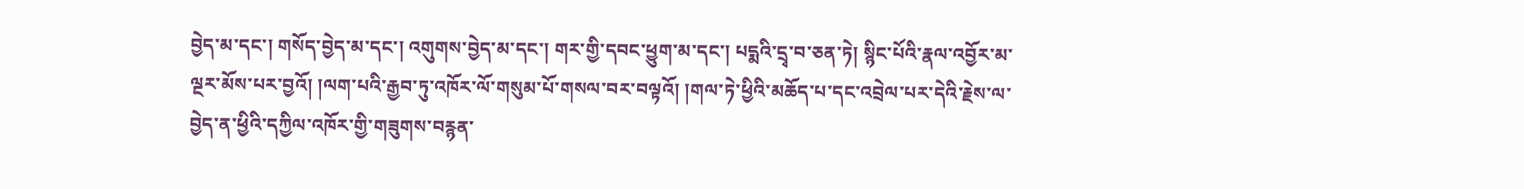བྱེད་མ་དང་། གསོད་བྱེད་མ་དང་། འགུགས་བྱེད་མ་དང་། གར་གྱི་དབང་ཕྱུག་མ་དང་། པདྨའི་དྲྭ་བ་ཅན་ཏེ། སྙིང་པོའི་རྣལ་འབྱོར་མ་ལྔར་མོས་པར་བྱའོ། །ལག་པའི་རྒྱབ་ཏུ་འཁོར་ལོ་གསུམ་པོ་གསལ་བར་བལྟའོ། །གལ་ཏེ་ཕྱིའི་མཆོད་པ་དང་འབྲེལ་པར་དེའི་རྗེས་ལ་བྱེད་ན་ཕྱིའི་དཀྱིལ་འཁོར་གྱི་གཟུགས་བརྙན་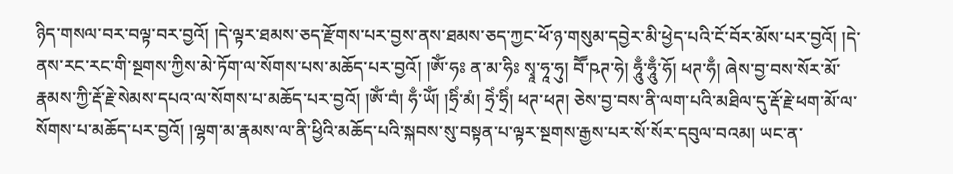ཉིད་གསལ་བར་བལྟ་བར་བྱའོ། །དེ་ལྟར་ཐམས་ཅད་རྫོགས་པར་བྱས་ནས་ཐམས་ཅད་ཀྱང་ཕོ་ཉ་གསུམ་དབྱེར་མི་ཕྱེད་པའི་ངོ་བོར་མོས་པར་བྱའོ། །དེ་ནས་རང་རང་གི་སྔགས་ཀྱིས་མེ་ཏོག་ལ་སོགས་པས་མཆོད་པར་བྱའོ། །ཨོཾ་ཧཿ ན་མ་ཧིཿ སྭཱ་ཧཱ་ཧུ། བཽ་ཥཊ་ཧེ། ཧཱུྃ་ཧཱུྃ་ཧོ། ཕཊ་ཧྃ། ཞེས་བྱ་བས་སོར་མོ་རྣམས་ཀྱི་རྡོ་རྗེ་སེམས་དཔའ་ལ་སོགས་པ་མཆོད་པར་བྱའོ། །ཨོཾ་བཾ། ཧྃ་ཡོཾ། །ཧྲིཾ་མཾ། ཧྲེཾ་ཧྲིཾ། ཕཊ་ཕཊ། ཅེས་བྱ་བས་ནི་ལག་པའི་མཐིལ་དུ་རྡོ་རྗེ་ཕག་མོ་ལ་སོགས་པ་མཆོད་པར་བྱའོ། །ལྷག་མ་རྣམས་ལ་ནི་ཕྱིའི་མཆོད་པའི་སྐབས་སུ་བསྟན་པ་ལྟར་སྔགས་རྒྱས་པར་སོ་སོར་དབུལ་བའམ། ཡང་ན་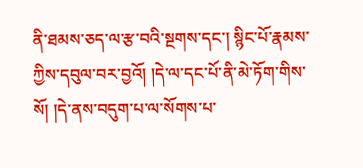ནི་ཐམས་ཅད་ལ་རྩ་བའི་སྔགས་དང་། སྙིང་པོ་རྣམས་ཀྱིས་དབུལ་བར་བྱའོ། །དེ་ལ་དང་པོ་ནི་མེ་ཏོག་གིས་སོ། །དེ་ནས་བདུག་པ་ལ་སོགས་པ་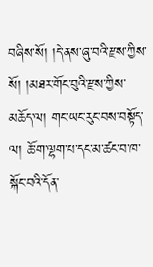བཞིས་སོ། །དེ་ནས་ཞུ་བའི་རྫས་ཀྱིས་སོ། །མཐར་གོང་བུའི་རྫས་ཀྱིས་མཆོད་ལ། གང་ཡང་རུང་བས་བསྟོད་ལ། ཆོ་ག་ལྷག་པ་དང་མ་ཚང་བ་ཁ་སྐོང་བའི་དོན་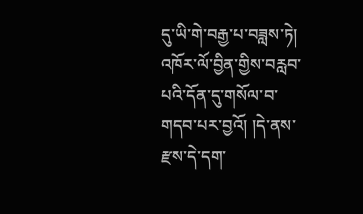དུ་ཡི་གེ་བརྒྱ་པ་བཟླས་ཏེ། འཁོར་ལོ་བྱིན་གྱིས་བརླབ་པའི་དོན་དུ་གསོལ་བ་གདབ་པར་བྱའོ། །དེ་ནས་རྫས་དེ་དག་